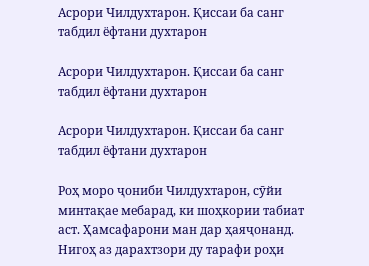Асрори Чилдухтарон. Қиссаи ба санг табдил ёфтани духтарон

Асрори Чилдухтарон. Қиссаи ба санг табдил ёфтани духтарон

Асрори Чилдухтарон. Қиссаи ба санг табдил ёфтани духтарон

Роҳ моро ҷониби Чилдухтарон, сӯйи минтақае мебарад, ки шоҳкории табиат аст. Ҳамсафарони ман дар ҳаяҷонанд. Нигоҳ аз дарахтзори ду тарафи роҳи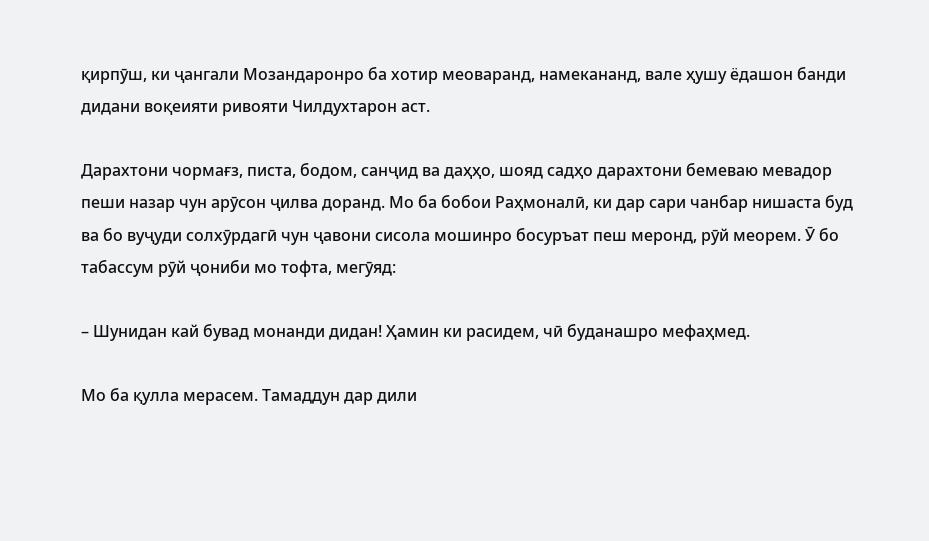қирпӯш, ки ҷангали Мозандаронро ба хотир меоваранд, намекананд, вале ҳушу ёдашон банди дидани воқеияти ривояти Чилдухтарон аст.

Дарахтони чормағз, писта, бодом, санҷид ва даҳҳо, шояд садҳо дарахтони бемеваю мевадор пеши назар чун арӯсон ҷилва доранд. Мо ба бобои Раҳмоналӣ, ки дар сари чанбар нишаста буд ва бо вуҷуди солхӯрдагӣ чун ҷавони сисола мошинро босуръат пеш меронд, рӯй меорем. Ӯ бо табассум рӯй ҷониби мо тофта, мегӯяд:

– Шунидан кай бувад монанди дидан! Ҳамин ки расидем, чӣ буданашро мефаҳмед.

Мо ба қулла мерасем. Тамаддун дар дили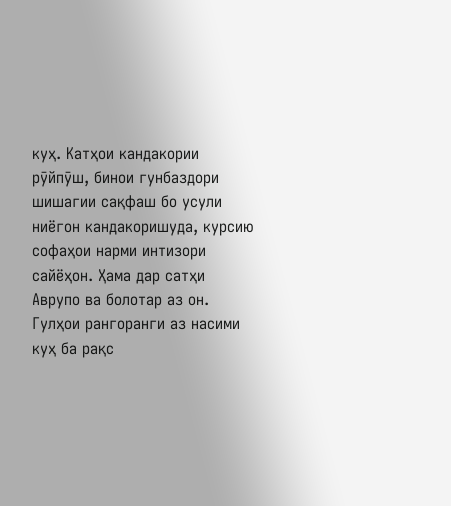куҳ. Катҳои кандакории рӯйпӯш, бинои гунбаздори шишагии сақфаш бо усули ниёгон кандакоришуда, курсию софаҳои нарми интизори сайёҳон. Ҳама дар сатҳи Аврупо ва болотар аз он. Гулҳои рангоранги аз насими куҳ ба рақс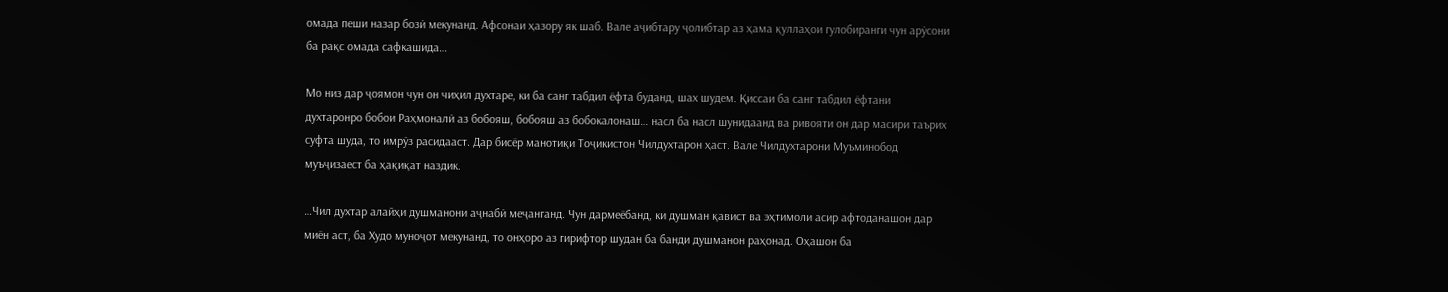омада пеши назар бозӣ мекунанд. Афсонаи ҳазору як шаб. Вале аҷибтару ҷолибтар аз ҳама қуллаҳои гулобиранги чун арӯсони ба рақс омада сафкашида…

Мо низ дар ҷоямон чун он чиҳил духтаре, ки ба санг табдил ёфта буданд, шах шудем. Қиссаи ба санг табдил ёфтани духтаронро бобои Раҳмоналӣ аз бобояш, бобояш аз бобокалонаш… насл ба насл шунидаанд ва ривояти он дар масири таърих суфта шуда, то имрӯз расидааст. Дар бисёр манотиқи Тоҷикистон Чилдухтарон ҳаст. Вале Чилдухтарони Муъминобод муъҷизаест ба ҳақиқат наздик.

…Чил духтар алайҳи душманони аҷнабӣ меҷанганд. Чун дармеёбанд, ки душман қавист ва эҳтимоли асир афтоданашон дар миён аст, ба Худо муноҷот мекунанд, то онҳоро аз гирифтор шудан ба банди душманон раҳонад. Оҳашон ба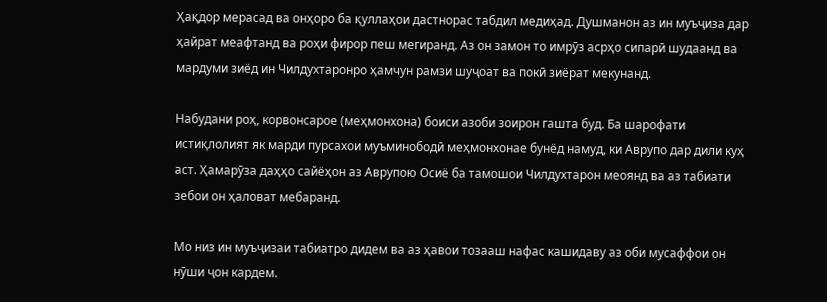Ҳақдор мерасад ва онҳоро ба қуллаҳои дастнорас табдил медиҳад. Душманон аз ин муъҷиза дар ҳайрат меафтанд ва роҳи фирор пеш мегиранд. Аз он замон то имрӯз асрҳо сипарӣ шудаанд ва мардуми зиёд ин Чилдухтаронро ҳамчун рамзи шуҷоат ва покӣ зиёрат мекунанд.

Набудани роҳ, корвонсарое (меҳмонхона) боиси азоби зоирон гашта буд. Ба шарофати истиқлолият як марди пурсахои муъминободӣ меҳмонхонае бунёд намуд, ки Аврупо дар дили куҳ аст. Ҳамарӯза даҳҳо сайёҳон аз Аврупою Осиё ба тамошои Чилдухтарон меоянд ва аз табиати зебои он ҳаловат мебаранд.

Мо низ ин муъҷизаи табиатро дидем ва аз ҳавои тозааш нафас кашидаву аз оби мусаффои он нӯши ҷон кардем.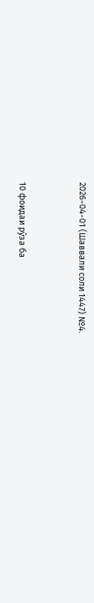2026-04-01 (Шаввали соли 1447) №4.


10 фоидаи рӯза ба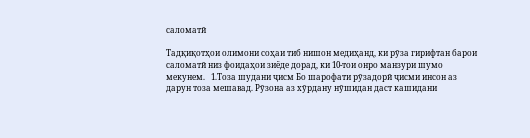саломатӣ

Тадқиқотҳои олимони соҳаи тиб нишон медиҳанд, ки рӯза гирифтан барои саломатӣ низ фоидаҳои зиёде дорад, ки 10-тои онро манзури шумо мекунем.   1.Тоза шудани ҷисм Бо шарофати рӯзадорӣ ҷисми инсон аз дарун тоза мешавад. Рӯзона аз хӯрдану нӯшидан даст кашидани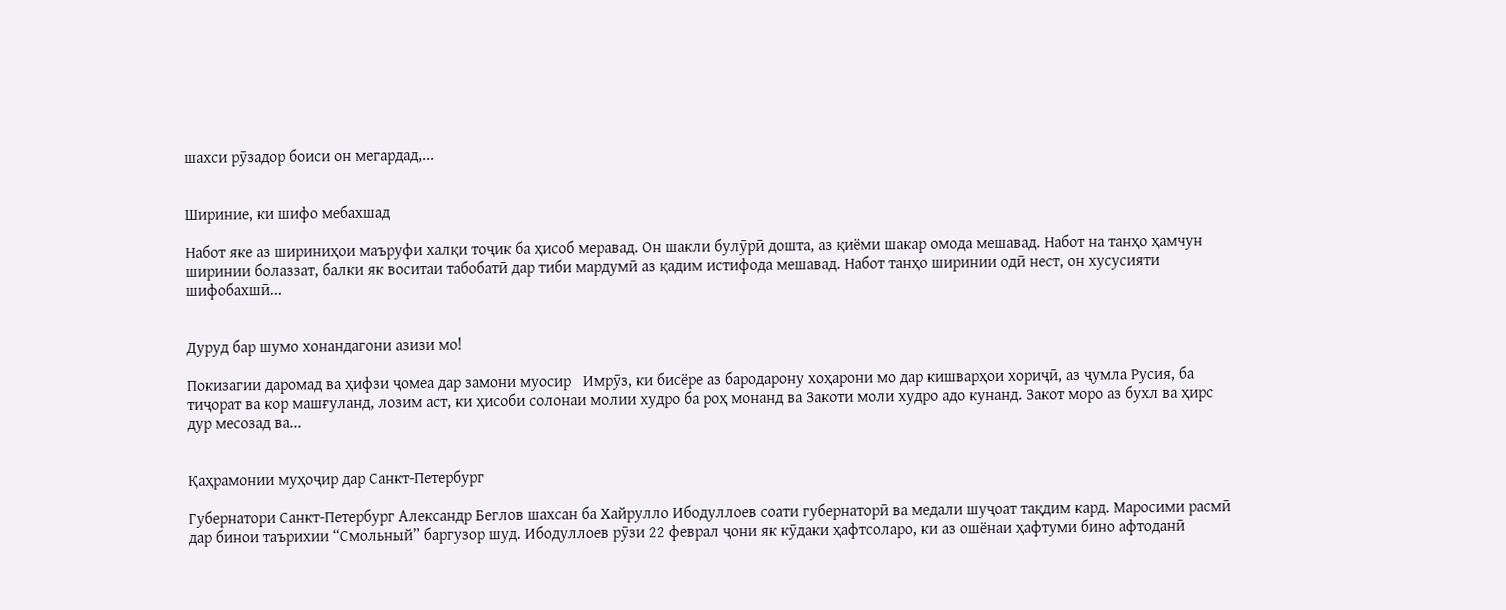шахси рӯзадор боиси он мегардад,...


Шириние, ки шифо мебахшад

Набот яке аз шириниҳои маъруфи халқи тоҷик ба ҳисоб меравад. Он шакли булӯрӣ дошта, аз қиёми шакар омода мешавад. Набот на танҳо ҳамчун ширинии болаззат, балки як воситаи табобатӣ дар тиби мардумӣ аз қадим истифода мешавад. Набот танҳо ширинии одӣ нест, он хусусияти шифобахшӣ...


Дуруд бар шумо хонандагони азизи мо!

Покизагии даромад ва ҳифзи ҷомеа дар замони муосир   Имрӯз, ки бисёре аз бародарону хоҳарони мо дар кишварҳои хориҷӣ, аз ҷумла Русия, ба тиҷорат ва кор машғуланд, лозим аст, ки ҳисоби солонаи молии худро ба роҳ монанд ва Закоти моли худро адо кунанд. Закот моро аз бухл ва ҳирс дур месозад ва...


Қаҳрамонии муҳоҷир дар Санкт-Петербург

Губернатори Санкт-Петербург Александр Беглов шахсан ба Хайрулло Ибодуллоев соати губернаторӣ ва медали шуҷоат тақдим кард. Маросими расмӣ дар бинои таърихии “Смольный” баргузор шуд. Ибодуллоев рӯзи 22 феврал ҷони як кӯдаки ҳафтсоларо, ки аз ошёнаи ҳафтуми бино афтоданӣ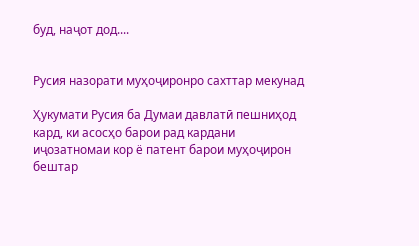буд, наҷот дод....


Русия назорати муҳоҷиронро сахттар мекунад

Ҳукумати Русия ба Думаи давлатӣ пешниҳод кард, ки асосҳо барои рад кардани иҷозатномаи кор ё патент барои муҳоҷирон бештар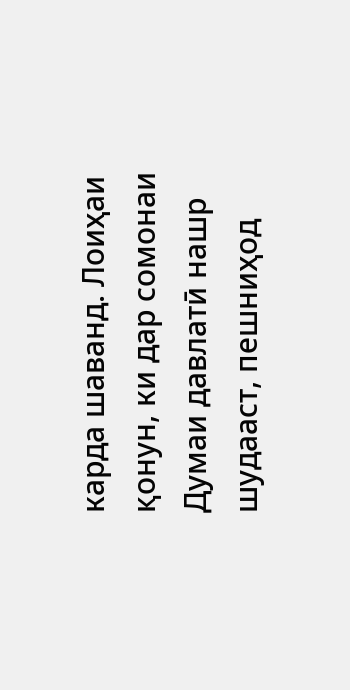карда шаванд. Лоиҳаи қонун, ки дар сомонаи Думаи давлатӣ нашр шудааст, пешниҳод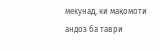мекунад, ки мақомоти андоз ба таври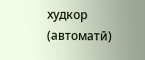худкор (автоматӣ)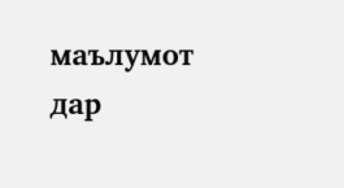маълумот дар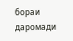бораи даромади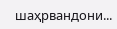шаҳрвандони...